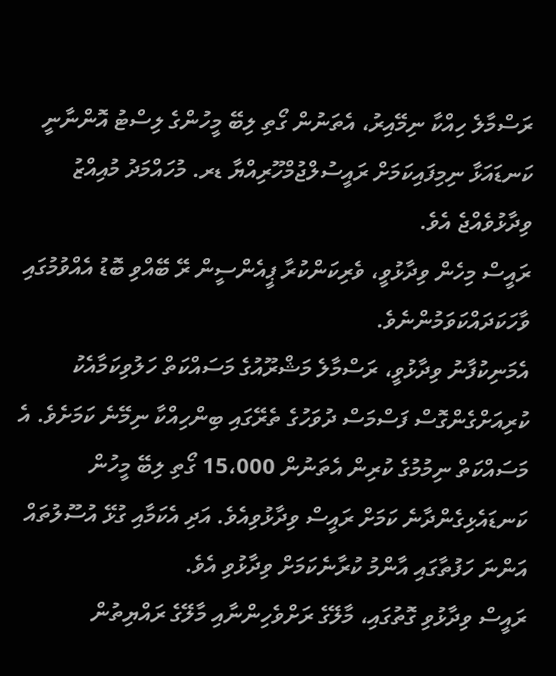ރަސްމާލެ ހިއްކާ ނިމޭއިރު، އެތަނުން ގޯތި ލިބޭ މީހުންގެ ލިސްޓު އޮންނާނީ ކަނޑައަޅާ ނިމިފައިކަމަށް ރައީސުލްޖުމްހޫރިއްޔާ ޑރ. މުހައްމަދު މުއިއްޒު ވިދާޅުވެއްޖެ އެވެ.
ރައީސް މިހެން ވިދާޅުވީ، ވެރިކަންކުރާ ޕީއެންސީން ރޭ ބޭއްވި ބޮޑު އެއްވުމުގައި ވާހަކަދައްކަވަމުންނެވެ.
އެމަނިކުފާނު ވިދާޅުވީ، ރަސްމާލެ މަޝްރޫއުގެ މަސައްކަތް ހަލުވިކަމާއެކު ކުރިއަށްގެންގޮސް ފަސްމަސް ދުވަހުގެ ތެރޭގައި ބިންހިއްކާ ނިމޭނެ ކަމަށެވެ. އެ މަސައްކަތް ނިމުމުގެ ކުރިން އެތަނުން 15،000 ގޯތި ލިބޭ މީހުން ކަނޑައެޅިގެންދާނެ ކަމަށް ރައީސް ވިދާޅުވިއެވެ. އަދި އެކަމާއި ގުޅޭ އުސޫލުތައް އަންނަ ހަފުތާގައި އާންމު ކުރާނެކަމަށް ވިދާޅުވި އެވެ.
ރައީސް ވިދާޅުވި ގޮތުގައި، މާލޭގެ ރަށްވެހިންނާއި މާލޭގެ ރައްޔިތުން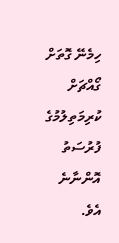ހިމެނޭ ގޮތަށް ގޯއްޗަށް ކުރިމަތިލުމުގެ ފުރުސަތު އޮންނާނެ އެވެ.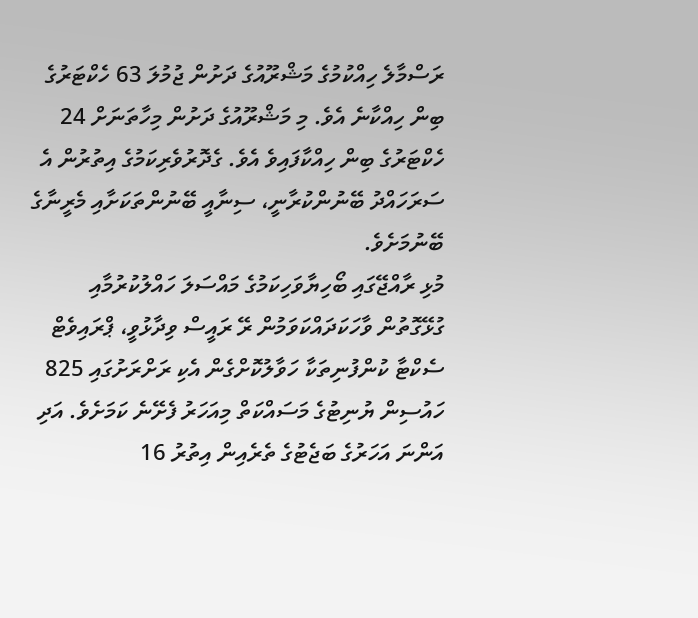ރަސްމާލެ ހިއްކުމުގެ މަޝްރޫއުގެ ދަށުން ޖުމުލަ 63 ހެކްޓަރުގެ ބިން ހިއްކާނެ އެވެ. މި މަޝްރޫއުގެ ދަށުން މިހާތަނަށް 24 ހެކްޓަރުގެ ބިން ހިއްކާފައިވެ އެވެ. ގެދޮރުވެރިކަމުގެ އިތުރުން އެ ސަރަހައްދު ބޭނުންކުރާނީ، ސިނާއީ ބޭނުންތަކަށާއި މެރީނާގެ ބޭނުމަށެވެ.
މުޅި ރާއްޖޭގައި ބޯހިޔާވަހިކަމުގެ މައްސަލަ ހައްލުކުރުމާއި ގުޅޭގޮތުން ވާހަކަދައްކަވަމުން ރޭ ރައީސް ވިދާޅުވީ، ޕްރައިވެޓް ސެކްޓާ ކުންފުނިތަކާ ހަވާލުކޮށްގެން އެކި ރަށްރަށުގައި 825 ހައުސިން ޔުނިޓުގެ މަސައްކަތް މިއަހަރު ފެށޭނެ ކަމަށެވެ. އަދި އަންނަ އަހަރުގެ ބަޖެޓުގެ ތެރެއިން އިތުރު 16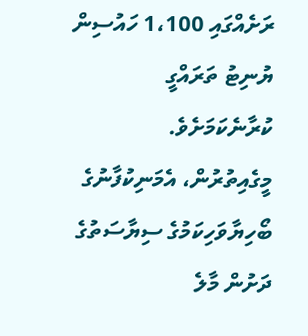ރަށެއްގައި 1،100 ހައުސިން ޔުނިޓު ތަރައްގީ ކުރާނެކަމަށެވެ.
މީގެއިތުރުން، އެމަނިކުފާނުގެ ބޯހިޔާވަހިކަމުގެ ސިޔާސަތުގެ ދަށުން މާލެ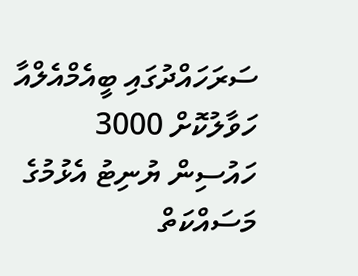ސަރަހައްދުގައި ބީއެމްއެލްއާ ހަވާލުކޮށް 3000 ހައުސިން ޔުނިޓު އެޅުމުގެ މަސައްކަތް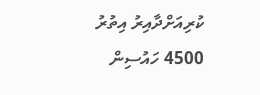ކުރިއަށްދާއިރު އިތުރު 4500 ހައުސިން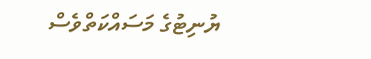ޔުނިޓުގެ މަސައްކަތްވެސް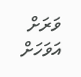ވަރަށް އަވަހަށް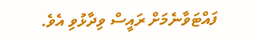ފައްޓަވާނެމަށް ރައީސް ވިދާޅުވި އެވެ.